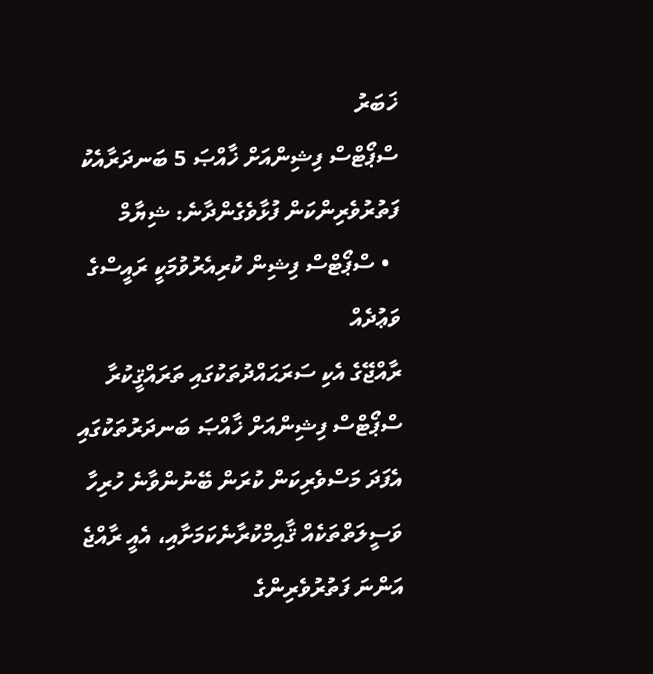ޚަބަރު
ސްޕޯޓްސް ފިޝިންއަށް ޚާއްޞަ 5 ބަނދަރާއެކު ފަތުރުވެރިންކަން ފުޅާވެގެންދާނެ: ޝިޔާމް
  • ސްޕޯޓްސް ފިޝިން ކުރިއެރުވުމަކީ ރައީސްގެ ވަޢުދެއް
ރާއްޖޭގެ އެކި ސަރަޙައްދުތަކުގައި ތަރައްޤީކުރާ ސްޕޯޓްސް ފިޝިންއަށް ޚާއްޞަ ބަނދަރުތަކުގައި އެފަދަ މަސްވެރިކަން ކުރަން ބޭނުންވާނެ ހުރިހާ ވަސީލަތްތަކެއް ޤާއިމްކުރާނެކަމަށާއި، އެއީ ރާއްޖެ އަންނަ ފަތުރުވެރިންގެ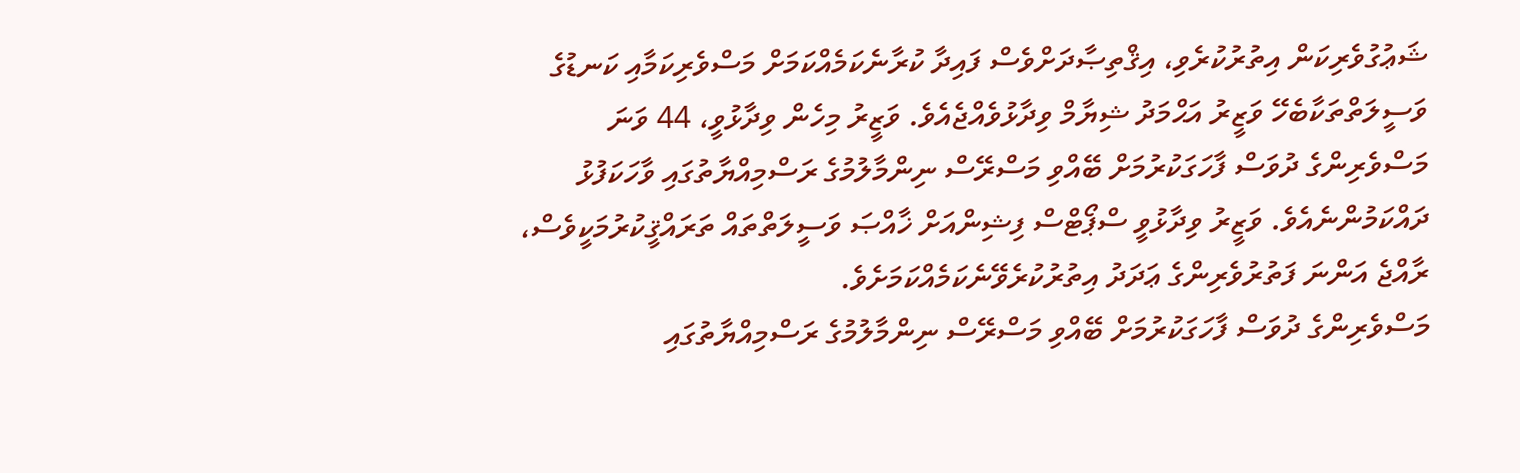ޝަޢުގުވެރިކަން އިތުރުކުރެވި، އިޤްތިޞާދަށްވެސް ފައިދާ ކުރާނެކަމެއްކަމަށް މަސްވެރިކަމާއި ކަނޑުގެ ވަސީލަތްތަކާބެހޭ ވަޒީރު އަޙްމަދު ޝިޔާމް ވިދާޅުވެއްޖެއެވެ. ވަޒީރު މިހެން ވިދާޅުވީ، 44 ވަނަ މަސްވެރިންގެ ދުވަސް ފާހަގަކުރުމަށް ބޭއްވި މަސްރޭސް ނިންމާލުމުގެ ރަސްމިއްޔާތުގައި ވާހަކަފުޅު ދައްކަމުންނެއެވެ. ވަޒީރު ވިދާޅުވީ ސްޕޯޓްސް ފިޝިންއަށް ޚާއްޞަ ވަސީލަތްތައް ތަރައްޤީކުރުމަކީވެސް، ރާއްޖެ އަންނަ ފަތުރުވެރިންގެ ޢަދަދު އިތުރުކުރެވޭނެކަމެއްކަމަށެވެ.
މަސްވެރިންގެ ދުވަސް ފާހަގަކުރުމަށް ބޭއްވި މަސްރޭސް ނިންމާލުމުގެ ރަސްމިއްޔާތުގައި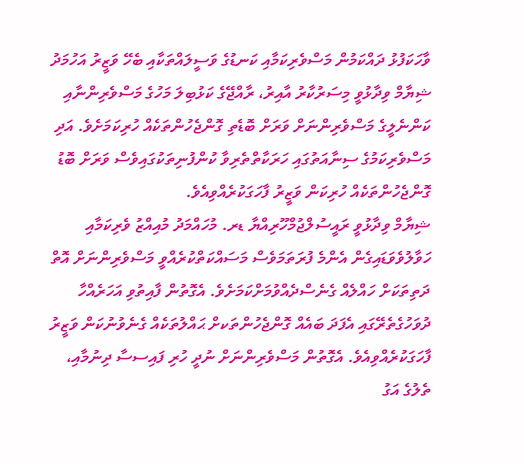ވާހަކަފުޅު ދައްކަމުން މަސްވެރިކަމާއި ކަނޑުގެ ވަސީލައްތަކާއި ބެހޭ ވަޒީރު އަހުމަދު ޝިޔާމް ވިދާޅުވީ މިސަރުކާރު އާއިރު، ރާއްޖޭގެ ކަޅުބިލަ މަހުގެ މަސްވެރިންނާއި ކަންނެލީގެ މަސްވެރިންނަށް ވަރަށް ބޮޑެތި ގޮންޖެހުންތަކެއް ހުރިކަމަށެވެ. އަދި މަސްވެރިކަމުގެ ސިނާއަތުގައި ހަރަކާތްތެރިވާ ކުންފުނިތަކުގައިވެސް ވަރަށް ބޮޑު ގޮންޖެހުންތަކެއް ހުރިކަން ވަޒީރު ފާހަގަކުރެއްވިއެވެ.
ޝިޔާމް ވިދާޅުވީ ރައީސުލްޖުމްހޫރިއްޔާ ޑރ. މުހައްމަދު މުއިއްޒު ވެރިކަމާއި ހަވާލުވެވަޑައިގެން އެންމެ ފުރަތަމަވެސް މަސައްކަތްކުރެއްވީ މަސްވެރިންނަށް އޮތް ދަތިތަކަށް ހައްލެއް ގެނެސްދެއްވުމަށްކަމަށެވެ. އެގޮތުން ފާއިތުވި އަހަރެއްހާ ދުވަހުގެތެރޭގައި އެފަދަ ބައެއް ގޮންޖެހުންތަކށް ޙައްލުތަކެއް ގެނެވުނުކަން ވަޒީރު ފާހަގަކުރެއްވިއެވެ. އެގޮތުން މަސްވެރިންނަށް ނުދީ ހުރި ފައިސސާ ދިނުމާއި، ތެލުގެ އަގު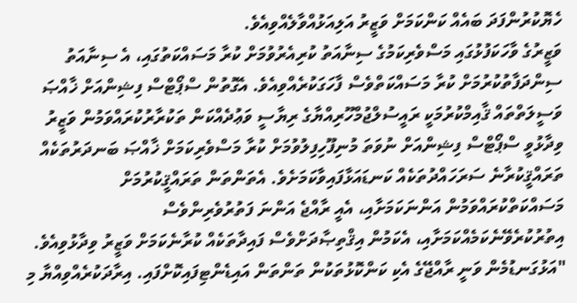ހެޔޮކުރުންފަދަ ބައެއް ކަންކަމަށް ވަޒީރު އަލިއަޅުއްވާލެއްވިއެވެ.
ވަޒީރުގެ ވާހަކަފުޅުގައި މަސްވެރިކަމުގެ ސިނާއަތު ކުރިއެރުވުމަށް ކުރާ މަސައްކަތުގައި، އެ ސިނާއަތު ސިންދަފާތުކުރުމަށް ކުރާ މަސައްކަތްވެސް ފާހަގަކުރެއްވިއެވެ. އެގޮތުން ސްޕޯޓްސް ފިޝިންއަށް ޚާއްޞަ ވަސީލަތްތައް ޤާއިމްކުރުމަކީ ރައީސުލްޖުމްހޫރިއްޔާގެ ރިޔާސީ ވަޢުދެއްކަން ތަކުރާރުކުރައްވަމުން ވަޒީރު ވިދާޅުވީ ސްޕޯޓްސް ފިޝިންއަށް ނުވަތަ މުނިފޫހިފިލުވުމަށް ކުރާ މަސްވެރިކަމަށް ޚާއްޞަ ބަނދަރުތަކެއް ތަރައްޤީކުރާނެ ސަރަހައްދުތަކެއް ކަނޑައަޅާފައިވާކަމަށެވެ. އެތަންތަން ތަރައްޤީކުރުމަށް މަސައްކަތްކުރައްވަމުން އަންނަކަމަށާއި، އެއީ ރާއްޖެ އަންނަ ފަތުރުވެރިންވެސް އިތުރުކުރެވޭނެކަމެއްކަމަށާއި، އެކަމުން އިޤްތިޞާދަށްވެސް ފައިދާތަކެއް ކުރާނެކަމަށް ވަޒީރު ވިދާޅުވިއެވެ.
"އަޅުގަނޑުމެން ވަނީ ރާއްޖޭގެ އެކި ކަންކޮޅުތަކުން ތަންތަން އައިޑެންޓިފައިކޮށްފައި. އިރާދަކުރެއްވިއްޔާ މި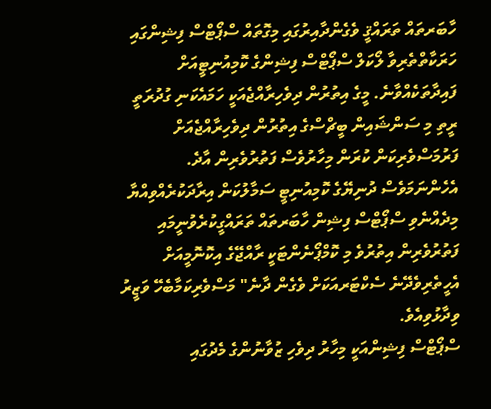ހާބަރތައް ތަރައްޤީ ވެގެންދާއިރުގައި މިގޮތައް ސްޕޯޓްސް ފިޝިންގައި ހަރަކާތްތެރިވާ ލޯކަލް ސްޕޯޓްސް ފިޝިންގެ ކޮމިއުނިޓީއަށް ފައިދާތަކެއްވާނެ. މީގެ އިތުރުން ދިވެހިރާއްޖެއަކީ ހަމައެކަނި ގުދުރަތީ ރީތި މި ސަންޝައިން ބީޗްސްގެ އިތުރުން ދިވެހިރާއްޖެއަށް ފަރުމަސްވެރިކަން ކުރަން މިހާރުވެސް ފަތުރުވެރިން އާދެ. އެހެންނަމަވެސް ދުނިޔޭގެ ކޮމިއުނިޓީ ސަމާލުކަން އިރާދަކުރެއްވިއްޔާ މިދެއްނެވި ސްޕޯޓްސް ފިޝިން ހާބަރތައް ތަރައްގީކުރެވުނީމައި ފަތުރުވެރިން އިތުރުވެ މި ކޮމްޕޯނެންޓަކީ ރާއްޖޭގެ އިކޮނޮމީއަށް އެހީތެރިވެދޭނެ ސެކްޓަރއަކަށް ވެގެން ދާނެ" މަސްވެރިކަމާބެހޭ ވަޒީރު ވިދާޅުވިއެވެ.
ސްޕޯޓްސް ފިޝިންއަކީ މިހާރު ދިވެހި ޒުވާނުންގެ މެދުގައި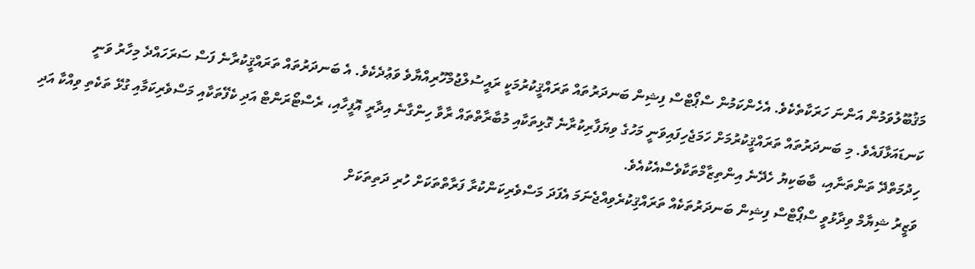މަޤުބޫލުވަމުން އަންނަ ހަރަކާތެކެވެ. އެހެންކަމުން ސްޕޯޓްސް ފިޝިން ބަނދަރުތައް ތަރައްޤީކުރުމަކީ ރައީސުލްޖުމްހޫރިއްޔާވެ ވަޢުދެކެވެ. އެ ބަނދަރުތައް ތަރައްޤީކުރާނެ ފަސް ސަރަހައްދެ މިހާރު ވަނީ ކަނޑައަޅާފައެވެ. މި ބަނދަރުތައް ތަރައްޤީކުރުމަށް ހަމަޖެހިފައިވަނީ މަހުގެ ވިޔަފާރިކުރާނެ ގޮޅިތަކާއި މުބާރާތްތައް ރާވާ ހިންގާނެ އިދާރީ އޮފީހާއި، ރެސްޓޯރަންޓް އަދި ކެފޭތަކާއި މަސްވެރިކަމާއި ގުޅޭ ތަކެތި ވިއްކާ އަދި ހިދުމަތްދޭ ތަންތަނާއި، ބާބަކިޔު ހެދޭނެ އިންތިޒާމްތަކާވެސްއެކުއެވެ.
ވަޒީރު ޝިޔާމް ވިދާޅުވީ ސްޕޯޓްސް ފިޝިން ބަނދަރުތަކެއް ތަރައްޤިކުރެވިއްޖެނަމަ އެފަދަ މަސްވެރިކަންކުރާ ފަރާތްތަކަށް ހުރި ދަތިތަކަށް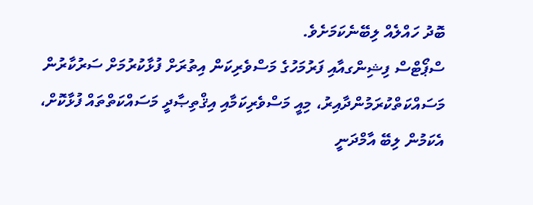ބޮދު ހައްލެއް ލިބޭނެކަމަށެވެ.
ސްޕޯޓްސް ފިޝިންގއާއި ފަރުމަހުގެ މަސްވެރިކަން އިތުރަށް ފުޅާކުރުމަށް ސަރުކާރުން މަސައްކަތްކުރަމުންދާއިރު، މިއީ މަސްވެރިކަމާއި އިޤްތިޞާދީ މަސައްކަތްތައް ފުޅާކޮށް، އެކަމުން ލިބޭ އާމްދަނީ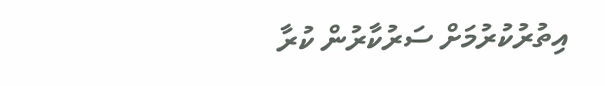އިތުރުކުރުމަށް ސަރުކާރުން ކުރާ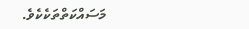މަސައްކަތްތަކެކެވެ.